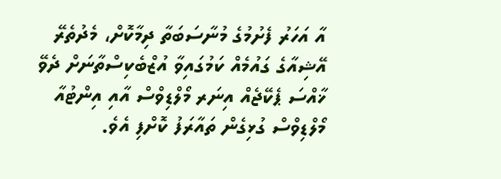އާ އަހަރު ފެށުމުގެ މުނާސަބަތާ ދިމާކޮށް، މެދުތެރޭ އޭޝިއާގެ ގައުމެއް ކަމުގައިވާ އުޒްބެކިސްތާނަށް ދެވޭ ޚާއްސަ ޕެކޭޖެއް އިނަރ މޯލްޑިވްސް އާއި އިންޓުއާ މޯލްޑިވްސް ގުޅިގެން ތައާރަފު ކޮށްފި އެވެ.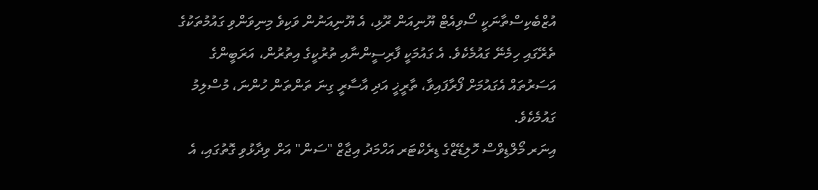އުޒްބެކިސްތާނަކީ ސޯވިއެޓް ޔޫނިއަން ރޫޅި، އެ ޔޫނިއަނުން ވަކިވެ މިނިވަންވި ގައުމުތަކުގެ ތެރޭގައި ހިމެނޭ ގައުމެކެވެ. އެ ގައުމަކީ ފާރިސީންނާއި ތުރުކީގެ އިތުރުން، އަރަބީންގެ އަސަރުތައް އެގައުމަށް ފޯރާފައިވާ، ތާރީޚީ އަދި އާސާރީ ގިނަ ތަންތަން ހުންނަ، މުސްލިމު ގައުމެކެވެ.
އިނަރ މޯލްޑިވްސް ހޮލިޑޭޒްގެ ޑިރެކްޓަރ އަހްމަދު އިޖާޒް "ސަން" އަށް ވިދާޅުވި ގޮތުގައި، އެ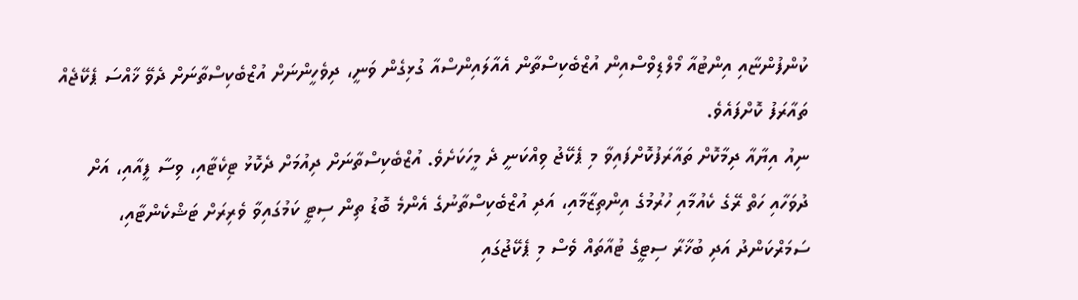ކުންފުންޏާއި އިންޓުއާ މޯލްޑިވްސްއިން އުޒްބެކިސްތާން އެއާލައިންސްއާ ގުޅިގެން ވަނީ، ދިވެހީންނަށް އުޒްބެކިސްތާނަށް ދެވޭ ޚާއްސަ ޕެކޭޖެއް ތައާރަފު ކޮށްފައެވެ.
ނިއު އިޔާއާ ދިމާކޮށް ތައާރަފުކޮށްފައިވާ މި ޕެކޭޖު ވިއްކަނީ ދެ މީހަކަށެވެ. އުޒްބެކިސްތާނަށް ދިއުމަށް ދެކޮޅު ޓިކެޓާއި، ވިސާ ފީއާއި، އަށް ދުވަހާއި ހަތް ރޭގެ ކެއުމާއި ހުރުމުގެ އިންތިޒާމާއި، އަދި އުޒްބެކިސްތާނުގެ އެންމެ ބޮޑު ތިން ސިޓީ ކަމުގައިވާ ވެރިރަށް ޓަޝްކެންޓާއި، ސަމަރްކަންދު އަދި ބުޚާރާ ސިޓީގެ ޓުއާތައް ވެސް މި ޕެކޭޖުގައި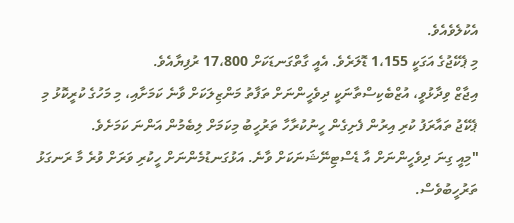އެކުލެވެއެވެ.
މި ޕެކޭޖުގެ އަގަކީ 1،155 ޑޮލަރެވެ. އެއީ ގާތްގަނޑަކަށް 17،800 ރުފިޔާއެވެ.
އިޖާޒް ވިދާޅުވީ، އުޒްބެކިސްތާނަކީ ދިވެހީންނަށް ތަފާތު މަންޒިލަކަށް ވާނެ ކަމަށާއި، މި މަހުގެ ކުރީކޮޅު މި ޕެކޭޖު ތައާރަފު ކުރި އިރުން ފެށިގެން ހީނުކުރާހާ ތަރުހީބު މިކަމަށް ލިބެމުން އަންނަ ކަމަށެވެ.
"މިއީ ގިނަ ދިވެހީންނަށް އާ ޑެސްޓިނޭޝަނަކަށް ވާނެ. އަޅުގަނޑުމެންނަށް ހީކުރި ވަރަށް ވުރެ މާ ރަނގަޅު ތަރުހީބުވެސް.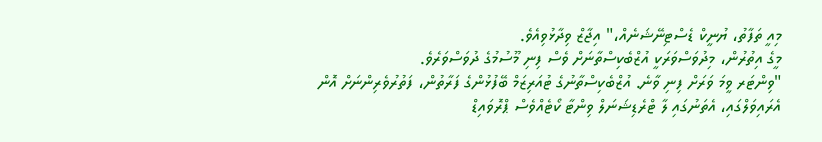މިއީ ތަފާތު، ޔުނީކް ޑެސްޓިނޭޝަނެއް،" އިޖާޒް ވިދާޅުވިއެވެ.
މީގެ އިތުރުން، މިދުވަސްވަރަކީ އުޒްބެކިސްތާނަށް ވެސް ފިނި މޫސުމުގެ ދުވަސްވަރެވެ.
"ވިންޓަރ ވީމަ ވަރަށް ފިނި ވާނެ. އުޒްބެކިސްތާނުގެ ޓުއަރިޒަމް ބޭފުޅުންގެ ފަރާތުން، ފަތުރުވެރިންނަށް އޮން އެރައިވަލްގައި، އެތަނުގައި ލާ ޓްރެޑިޝަނަލް ވިންޓާ ކޯޓެއްވެސް ޕްރޮވައިޑް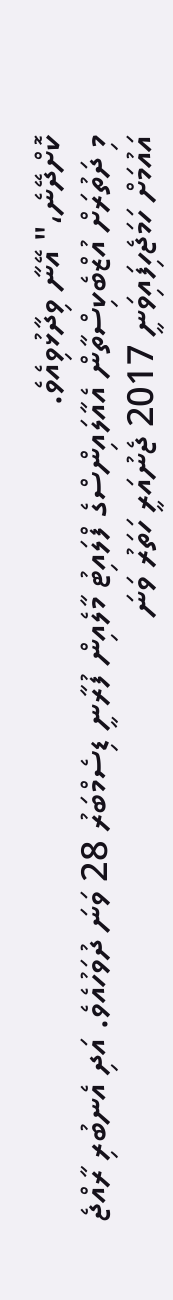ކޮށްދޭނެ،" އޭނާ ވިދާޅުވިއެވެ.
މި ދަތުރަށް އުޒްބެކިސްތާން އެއާލައިންސްގެ ފްލައިޓު މާލެއިން ފުރާނީ ޑިސެމްބަރު 28 ވަނަ ދުވަހުއެވެ. އަދި އެނބުރި ރާއްޖެ އައުމަށް ހަމަޖެހިފައިވަނީ 2017 ޖެނުއަރީ ހަތަރު ވަނަ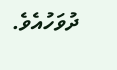ދުވަހުއެވެ.